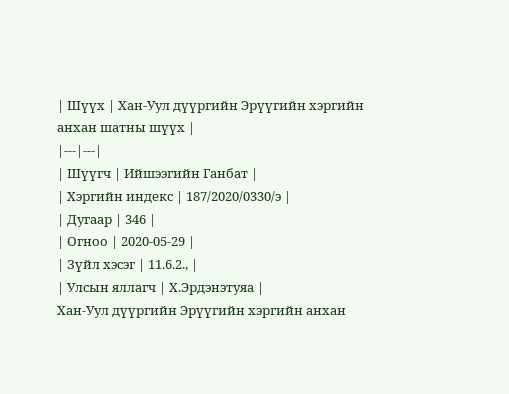| Шүүх | Хан-Уул дүүргийн Эрүүгийн хэргийн анхан шатны шүүх |
|---|---|
| Шүүгч | Ийшээгийн Ганбат |
| Хэргийн индекс | 187/2020/0330/э |
| Дугаар | 346 |
| Огноо | 2020-05-29 |
| Зүйл хэсэг | 11.6.2., |
| Улсын яллагч | Х.Эрдэнэтуяа |
Хан-Уул дүүргийн Эрүүгийн хэргийн анхан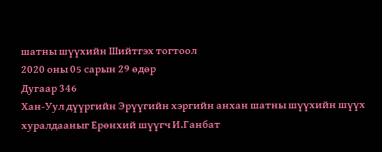шатны шүүхийн Шийтгэх тогтоол
2020 оны 05 сарын 29 өдөр
Дугаар 346
Хан-Уул дүүргийн Эрүүгийн хэргийн анхан шатны шүүхийн шүүх хуралдааныг Ерөнхий шүүгч И.Ганбат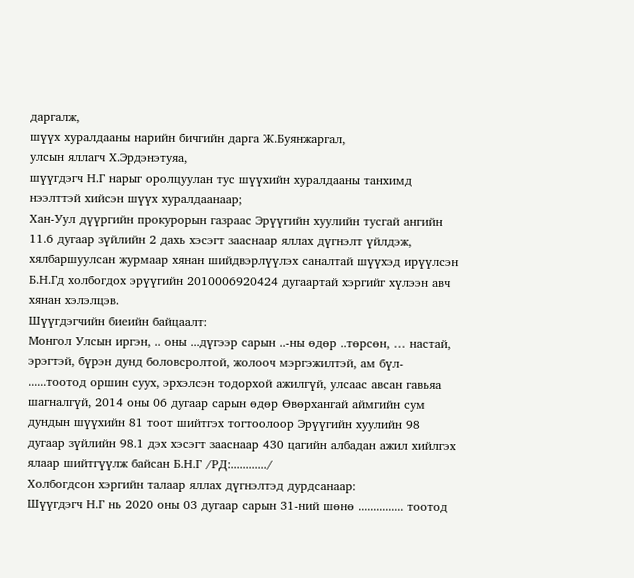даргалж,
шүүх хуралдааны нарийн бичгийн дарга Ж.Буянжаргал,
улсын яллагч Х.Эрдэнэтуяа,
шүүгдэгч Н.Г нарыг оролцуулан тус шүүхийн хуралдааны танхимд нээлттэй хийсэн шүүх хуралдаанаар;
Хан-Уул дүүргийн прокурорын газраас Эрүүгийн хуулийн тусгай ангийн 11.6 дугаар зүйлийн 2 дахь хэсэгт зааснаар яллах дүгнэлт үйлдэж, хялбаршуулсан журмаар хянан шийдвэрлүүлэх саналтай шүүхэд ирүүлсэн Б.Н.Гд холбогдох эрүүгийн 2010006920424 дугаартай хэргийг хүлээн авч хянан хэлэлцэв.
Шүүгдэгчийн биеийн байцаалт:
Монгол Улсын иргэн, .. оны ...дүгээр сарын ..-ны өдөр ..төрсөн, … настай, эрэгтэй, бүрэн дунд боловсролтой, жолооч мэргэжилтэй, ам бүл- ......тоотод оршин суух, эрхэлсэн тодорхой ажилгүй, улсаас авсан гавьяа шагналгүй, 2014 оны 06 дугаар сарын өдөр Өвөрхангай аймгийн сум дундын шүүхийн 81 тоот шийтгэх тогтоолоор Эрүүгийн хуулийн 98 дугаар зүйлийн 98.1 дэх хэсэгт зааснаар 430 цагийн албадан ажил хийлгэх ялаар шийтгүүлж байсан Б.Н.Г /РД:............/
Холбогдсон хэргийн талаар яллах дүгнэлтэд дурдсанаар:
Шүүгдэгч Н.Г нь 2020 оны 03 дугаар сарын 31-ний шөнө ............... тоотод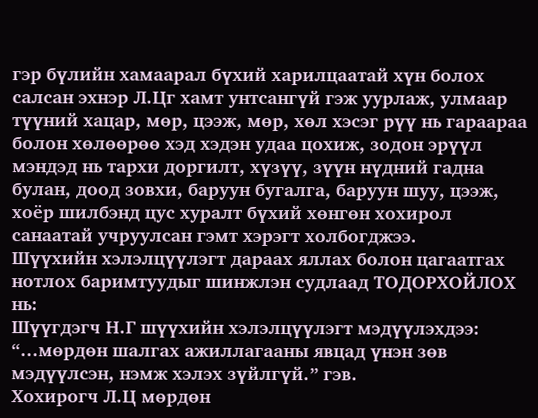гэр бүлийн хамаарал бүхий харилцаатай хүн болох салсан эхнэр Л.Цг хамт унтсангүй гэж уурлаж, улмаар түүний хацар, мөр, цээж, мөр, хөл хэсэг рүү нь гараараа болон хөлөөрөө хэд хэдэн удаа цохиж, зодон эрүүл мэндэд нь тархи доргилт, хүзүү, зүүн нүдний гадна булан, доод зовхи, баруун бугалга, баруун шуу, цээж, хоёр шилбэнд цус хуралт бүхий хөнгөн хохирол санаатай учруулсан гэмт хэрэгт холбогджээ.
Шүүхийн хэлэлцүүлэгт дараах яллах болон цагаатгах нотлох баримтуудыг шинжлэн судлаад ТОДОРХОЙЛОХ нь:
Шүүгдэгч Н.Г шүүхийн хэлэлцүүлэгт мэдүүлэхдээ: “...мөрдөн шалгах ажиллагааны явцад үнэн зөв мэдүүлсэн, нэмж хэлэх зүйлгүй.” гэв.
Хохирогч Л.Ц мөрдөн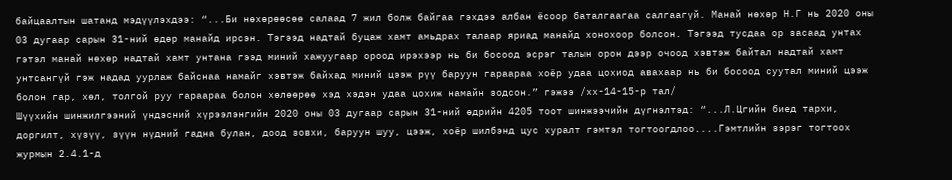байцаалтын шатанд мэдүүлэхдээ: “...Би нөхөрөөсөө салаад 7 жил болж байгаа гэхдээ албан ёсоор баталгаагаа салгаагүй. Манай нөхөр Н.Г нь 2020 оны 03 дугаар сарын 31-ний өдөр манайд ирсэн. Тэгээд надтай буцаж хамт амьдрах талаар яриад манайд хонохоор болсон. Тэгээд тусдаа ор засаад унтах гэтэл манай нөхөр надтай хамт унтана гээд миний хажуугаар ороод ирэхээр нь би босоод эсрэг талын орон дээр очоод хэвтэж байтал надтай хамт унтсангүй гэж надад уурлаж байснаа намайг хэвтэж байхад миний цээж рүү баруун гараараа хоёр удаа цохиод авахаар нь би босоод суутал миний цээж болон гар, хөл, толгой руу гараараа болон хөлөөрөө хэд хэдэн удаа цохиж намайн зодсон.” гэжээ /хх-14-15-р тал/
Шүүхийн шинжилгээний үндэсний хүрээлэнгийн 2020 оны 03 дугаар сарын 31-ний өдрийн 4205 тоот шинжээчийн дүгнэлтэд: “...Л.Цгийн биед тархи, доргилт, хүзүү, зүүн нүдний гадна булан, доод зовхи, баруун шуу, цээж, хоёр шилбэнд цус хуралт гэмтэл тогтоогдлоо....Гэмтлийн зэрэг тогтоох журмын 2.4.1-д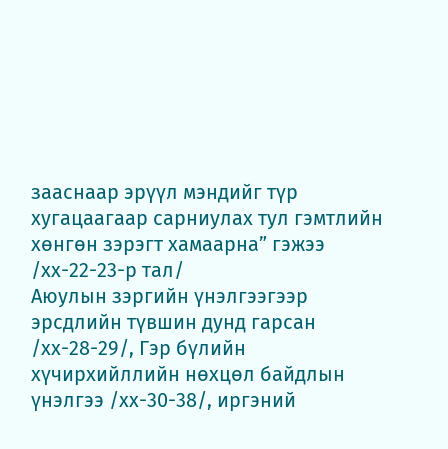зааснаар эрүүл мэндийг түр хугацаагаар сарниулах тул гэмтлийн хөнгөн зэрэгт хамаарна” гэжээ /хх-22-23-р тал/
Аюулын зэргийн үнэлгээгээр эрсдлийн түвшин дунд гарсан /хх-28-29/, Гэр бүлийн хүчирхийллийн нөхцөл байдлын үнэлгээ /хх-30-38/, иргэний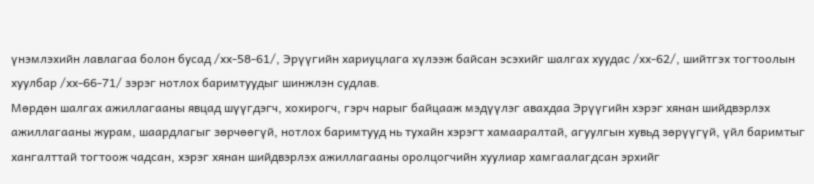үнэмлэхийн лавлагаа болон бусад /хх-58-61/, Эрүүгийн хариуцлага хүлээж байсан эсэхийг шалгах хуудас /хх-62/, шийтгэх тогтоолын хуулбар /хх-66-71/ зэрэг нотлох баримтуудыг шинжлэн судлав.
Мөрдөн шалгах ажиллагааны явцад шүүгдэгч, хохирогч, гэрч нарыг байцааж мэдүүлэг авахдаа Эрүүгийн хэрэг хянан шийдвэрлэх ажиллагааны журам, шаардлагыг зөрчөөгүй, нотлох баримтууд нь тухайн хэрэгт хамааралтай, агуулгын хувьд зөрүүгүй, үйл баримтыг хангалттай тогтоож чадсан, хэрэг хянан шийдвэрлэх ажиллагааны оролцогчийн хуулиар хамгаалагдсан эрхийг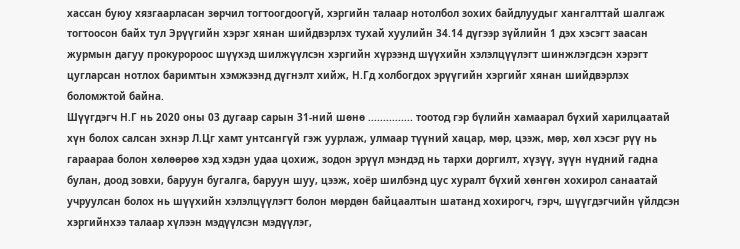хассан буюу хязгаарласан зөрчил тогтоогдоогүй, хэргийн талаар нотолбол зохих байдлуудыг хангалттай шалгаж тогтоосон байх тул Эрүүгийн хэрэг хянан шийдвэрлэх тухай хуулийн 34.14 дүгээр зүйлийн 1 дэх хэсэгт заасан журмын дагуу прокуророос шүүхэд шилжүүлсэн хэргийн хүрээнд шүүхийн хэлэлцүүлэгт шинжлэгдсэн хэрэгт цугларсан нотлох баримтын хэмжээнд дүгнэлт хийж, Н.Гд холбогдох эрүүгийн хэргийг хянан шийдвэрлэх боломжтой байна.
Шүүгдэгч Н.Г нь 2020 оны 03 дугаар сарын 31-ний шөнө ............... тоотод гэр бүлийн хамаарал бүхий харилцаатай хүн болох салсан эхнэр Л.Цг хамт унтсангүй гэж уурлаж, улмаар түүний хацар, мөр, цээж, мөр, хөл хэсэг рүү нь гараараа болон хөлөөрөө хэд хэдэн удаа цохиж, зодон эрүүл мэндэд нь тархи доргилт, хүзүү, зүүн нүдний гадна булан, доод зовхи, баруун бугалга, баруун шуу, цээж, хоёр шилбэнд цус хуралт бүхий хөнгөн хохирол санаатай учруулсан болох нь шүүхийн хэлэлцүүлэгт болон мөрдөн байцаалтын шатанд хохирогч, гэрч, шүүгдэгчийн үйлдсэн хэргийнхээ талаар хүлээн мэдүүлсэн мэдүүлэг,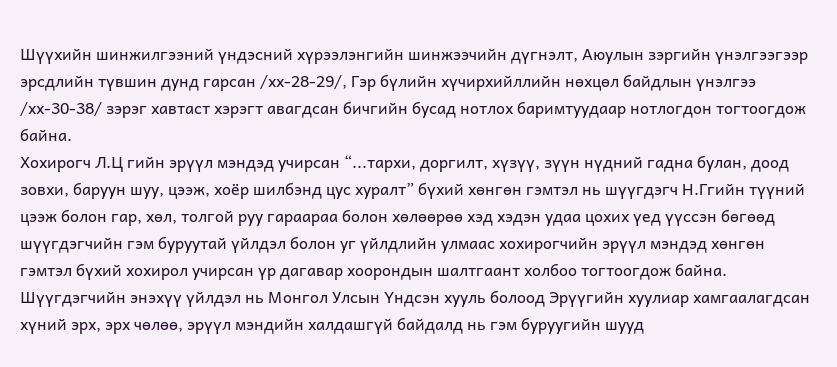Шүүхийн шинжилгээний үндэсний хүрээлэнгийн шинжээчийн дүгнэлт, Аюулын зэргийн үнэлгээгээр эрсдлийн түвшин дунд гарсан /хх-28-29/, Гэр бүлийн хүчирхийллийн нөхцөл байдлын үнэлгээ /хх-30-38/ зэрэг хавтаст хэрэгт авагдсан бичгийн бусад нотлох баримтуудаар нотлогдон тогтоогдож байна.
Хохирогч Л.Ц гийн эрүүл мэндэд учирсан “...тархи, доргилт, хүзүү, зүүн нүдний гадна булан, доод зовхи, баруун шуу, цээж, хоёр шилбэнд цус хуралт” бүхий хөнгөн гэмтэл нь шүүгдэгч Н.Ггийн түүний цээж болон гар, хөл, толгой руу гараараа болон хөлөөрөө хэд хэдэн удаа цохих үед үүссэн бөгөөд шүүгдэгчийн гэм буруутай үйлдэл болон уг үйлдлийн улмаас хохирогчийн эрүүл мэндэд хөнгөн гэмтэл бүхий хохирол учирсан үр дагавар хоорондын шалтгаант холбоо тогтоогдож байна.
Шүүгдэгчийн энэхүү үйлдэл нь Монгол Улсын Үндсэн хууль болоод Эрүүгийн хуулиар хамгаалагдсан хүний эрх, эрх чөлөө, эрүүл мэндийн халдашгүй байдалд нь гэм буруугийн шууд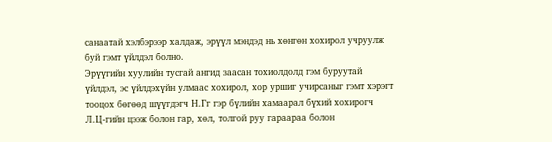санаатай хэлбэрээр халдаж, эрүүл мэндэд нь хөнгөн хохирол учруулж буй гэмт үйлдэл болно.
Эрүүгийн хуулийн тусгай ангид заасан тохиолдолд гэм буруутай үйлдэл, эс үйлдэхүйн улмаас хохирол, хор уршиг учирсаныг гэмт хэрэгт тооцох бөгөөд шүүгдэгч Н.Гг гэр бүлийн хамаарал бүхий хохирогч Л.Ц-гийн цээж болон гар, хөл, толгой руу гараараа болон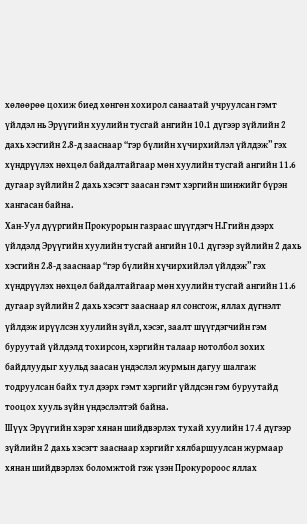хөлөөрөө цохиж биед хөнгөн хохирол санаатай учруулсан гэмт үйлдэл нь Эрүүгийн хуулийн тусгай ангийн 10.1 дүгээр зүйлийн 2 дахь хэсгийн 2.8-д зааснаар “гэр бүлийн хүчирхийлэл үйлдэж” гэх хүндрүүлэх нөхцөл байдалтайгаар мөн хуулийн тусгай ангийн 11.6 дугаар зүйлийн 2 дахь хэсэгт заасан гэмт хэргийн шинжийг бүрэн хангасан байна.
Хан-Уул дүүргийн Прокурорын газраас шүүгдэгч Н.Ггийн дээрх үйлдэлд Эрүүгийн хуулийн тусгай ангийн 10.1 дүгээр зүйлийн 2 дахь хэсгийн 2.8-д зааснаар “гэр бүлийн хүчирхийлэл үйлдэж” гэх хүндрүүлэх нөхцөл байдалтайгаар мөн хуулийн тусгай ангийн 11.6 дугаар зүйлийн 2 дахь хэсэгт зааснаар ял сонсгож, яллах дүгнэлт үйлдэж ирүүлсэн хуулийн зүйл, хэсэг, заалт шүүгдэгчийн гэм буруутай үйлдэлд тохирсон, хэргийн талаар нотолбол зохих байдлуудыг хуульд заасан үндэслэл журмын дагуу шалгаж тодруулсан байх тул дээрх гэмт хэргийг үйлдсэн гэм буруутайд тооцох хууль зүйн үндэслэлтэй байна.
Шүүх Эрүүгийн хэрэг хянан шийдвэрлэх тухай хуулийн 17.4 дүгээр зүйлийн 2 дахь хэсэгт зааснаар хэргийг хялбаршуулсан журмаар хянан шийдвэрлэх боломжтой гэж үзэн Прокуророос яллах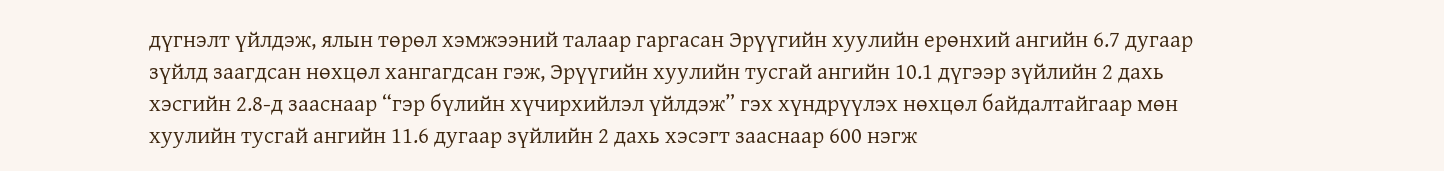дүгнэлт үйлдэж, ялын төрөл хэмжээний талаар гаргасан Эрүүгийн хуулийн ерөнхий ангийн 6.7 дугаар зүйлд заагдсан нөхцөл хангагдсан гэж, Эрүүгийн хуулийн тусгай ангийн 10.1 дүгээр зүйлийн 2 дахь хэсгийн 2.8-д зааснаар “гэр бүлийн хүчирхийлэл үйлдэж” гэх хүндрүүлэх нөхцөл байдалтайгаар мөн хуулийн тусгай ангийн 11.6 дугаар зүйлийн 2 дахь хэсэгт зааснаар 600 нэгж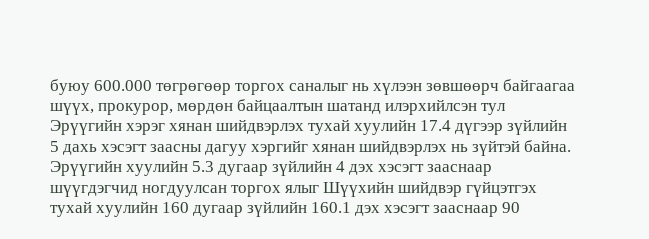буюу 600.000 төгрөгөөр торгох саналыг нь хүлээн зөвшөөрч байгаагаа шүүх, прокурор, мөрдөн байцаалтын шатанд илэрхийлсэн тул Эрүүгийн хэрэг хянан шийдвэрлэх тухай хуулийн 17.4 дүгээр зүйлийн 5 дахь хэсэгт заасны дагуу хэргийг хянан шийдвэрлэх нь зүйтэй байна.
Эрүүгийн хуулийн 5.3 дугаар зүйлийн 4 дэх хэсэгт зааснаар шүүгдэгчид ногдуулсан торгох ялыг Шүүхийн шийдвэр гүйцэтгэх тухай хуулийн 160 дугаар зүйлийн 160.1 дэх хэсэгт зааснаар 90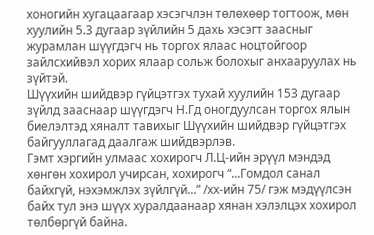хоногийн хугацаагаар хэсэгчлэн төлөхөөр тогтоож, мөн хуулийн 5.3 дугаар зүйлийн 5 дахь хэсэгт заасныг журамлан шүүгдэгч нь торгох ялаас ноцтойгоор зайлсхийвэл хорих ялаар сольж болохыг анхааруулах нь зүйтэй.
Шүүхийн шийдвэр гүйцэтгэх тухай хуулийн 153 дугаар зүйлд зааснаар шүүгдэгч Н.Гд оногдуулсан торгох ялын биелэлтэд хяналт тавихыг Шүүхийн шийдвэр гүйцэтгэх байгууллагад даалгаж шийдвэрлэв.
Гэмт хэргийн улмаас хохирогч Л.Ц-ийн эрүүл мэндэд хөнгөн хохирол учирсан, хохирогч “...Гомдол санал байхгүй, нэхэмжлэх зүйлгүй...” /хх-ийн 75/ гэж мэдүүлсэн байх тул энэ шүүх хуралдаанаар хянан хэлэлцэх хохирол төлбөргүй байна.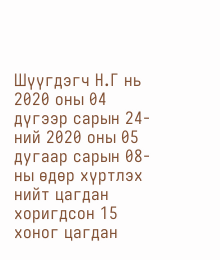Шүүгдэгч Н.Г нь 2020 оны 04 дүгээр сарын 24-ний 2020 оны 05 дугаар сарын 08-ны өдөр хүртлэх нийт цагдан хоригдсон 15 хоног цагдан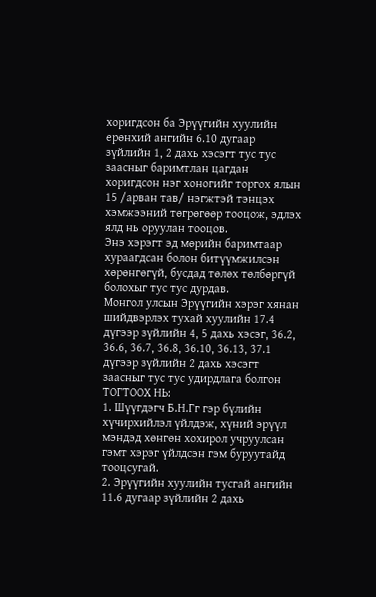хоригдсон ба Эрүүгийн хуулийн ерөнхий ангийн 6.10 дугаар зүйлийн 1, 2 дахь хэсэгт тус тус заасныг баримтлан цагдан хоригдсон нэг хоногийг торгох ялын 15 /арван тав/ нэгжтэй тэнцэх хэмжээний төгрөгөөр тооцож, эдлэх ялд нь оруулан тооцов.
Энэ хэрэгт эд мөрийн баримтаар хураагдсан болон битүүмжилсэн хөрөнгөгүй, бусдад төлөх төлбөргүй болохыг тус тус дурдав.
Монгол улсын Эрүүгийн хэрэг хянан шийдвэрлэх тухай хуулийн 17.4 дүгээр зүйлийн 4, 5 дахь хэсэг, 36.2, 36.6, 36.7, 36.8, 36.10, 36.13, 37.1 дүгээр зүйлийн 2 дахь хэсэгт заасныг тус тус удирдлага болгон ТОГТООХ НЬ:
1. Шүүгдэгч Б.Н.Гг гэр бүлийн хүчирхийлэл үйлдэж, хүний эрүүл мэндэд хөнгөн хохирол учруулсан гэмт хэрэг үйлдсэн гэм буруутайд тооцсугай.
2. Эрүүгийн хуулийн тусгай ангийн 11.6 дугаар зүйлийн 2 дахь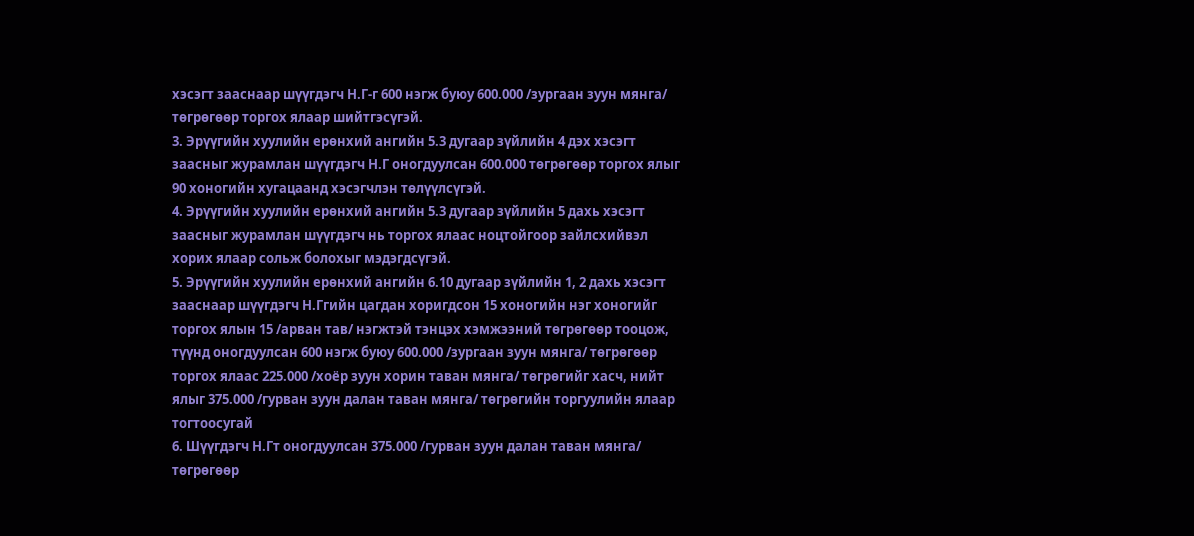хэсэгт зааснаар шүүгдэгч Н.Г-г 600 нэгж буюу 600.000 /зургаан зуун мянга/ төгрөгөөр торгох ялаар шийтгэсүгэй.
3. Эрүүгийн хуулийн ерөнхий ангийн 5.3 дугаар зүйлийн 4 дэх хэсэгт заасныг журамлан шүүгдэгч Н.Г оногдуулсан 600.000 төгрөгөөр торгох ялыг 90 хоногийн хугацаанд хэсэгчлэн төлүүлсүгэй.
4. Эрүүгийн хуулийн ерөнхий ангийн 5.3 дугаар зүйлийн 5 дахь хэсэгт заасныг журамлан шүүгдэгч нь торгох ялаас ноцтойгоор зайлсхийвэл хорих ялаар сольж болохыг мэдэгдсүгэй.
5. Эрүүгийн хуулийн ерөнхий ангийн 6.10 дугаар зүйлийн 1, 2 дахь хэсэгт зааснаар шүүгдэгч Н.Ггийн цагдан хоригдсон 15 хоногийн нэг хоногийг торгох ялын 15 /арван тав/ нэгжтэй тэнцэх хэмжээний төгрөгөөр тооцож, түүнд оногдуулсан 600 нэгж буюу 600.000 /зургаан зуун мянга/ төгрөгөөр торгох ялаас 225.000 /хоёр зуун хорин таван мянга/ төгрөгийг хасч, нийт ялыг 375.000 /гурван зуун далан таван мянга/ төгрөгийн торгуулийн ялаар тогтоосугай
6. Шүүгдэгч Н.Гт оногдуулсан 375.000 /гурван зуун далан таван мянга/ төгрөгөөр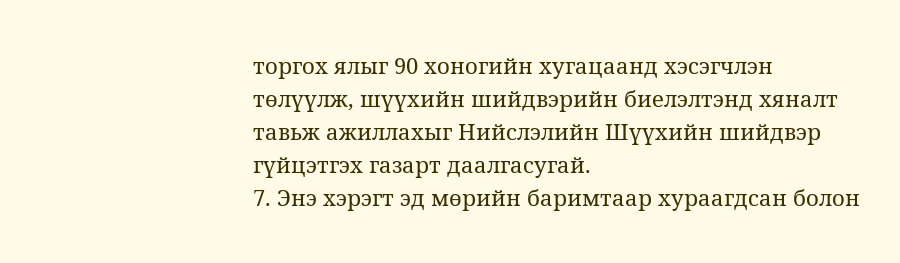торгох ялыг 90 хоногийн хугацаанд хэсэгчлэн төлүүлж, шүүхийн шийдвэрийн биелэлтэнд хяналт тавьж ажиллахыг Нийслэлийн Шүүхийн шийдвэр гүйцэтгэх газарт даалгасугай.
7. Энэ хэрэгт эд мөрийн баримтаар хураагдсан болон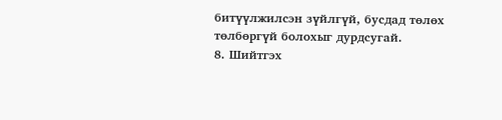битүүлжилсэн зүйлгүй, бусдад төлөх төлбөргүй болохыг дурдсугай.
8. Шийтгэх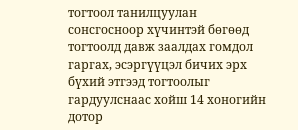тогтоол танилцуулан сонсгосноор хүчинтэй бөгөөд тогтоолд давж заалдах гомдол гаргах, эсэргүүцэл бичих эрх бүхий этгээд тогтоолыг гардуулснаас хойш 14 хоногийн дотор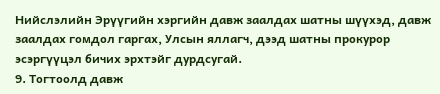Нийслэлийн Эрүүгийн хэргийн давж заалдах шатны шүүхэд, давж заалдах гомдол гаргах, Улсын яллагч, дээд шатны прокурор эсэргүүцэл бичих эрхтэйг дурдсугай.
9. Тогтоолд давж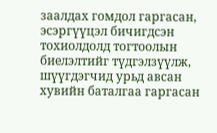заалдах гомдол гаргасан, эсэргүүцэл бичигдсэн тохиолдолд тогтоолын биелэлтийг түдгэлзүүлж, шүүгдэгчид урьд авсан хувийн баталгаа гаргасан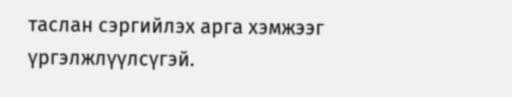таслан сэргийлэх арга хэмжээг үргэлжлүүлсүгэй.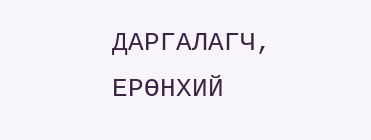ДАРГАЛАГЧ, ЕРӨНХИЙ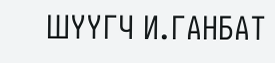ШҮҮГЧ И.ГАНБАТ